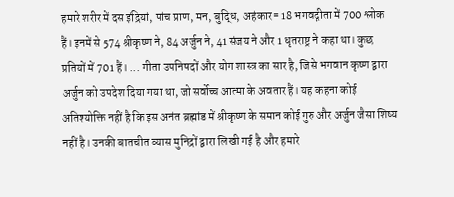हमारे शरीर में दस इंद्रियां, पांच प्राण, मन, बुद्धि, अहंकार= 18 भगवद्गीता में 700 श्लोक हैं। इनमें से 574 श्रीकृष्ण ने, 84 अर्जुन ने, 41 संजय ने और 1 धृतराष्ट्र ने कहा था। कुछ प्रतियों में 701 हैं। ... गीता उपनिषदों और योग शास्त्र का सार है, जिसे भगवान कृष्ण द्वारा अर्जुन को उपदेश दिया गया था, जो सर्वोच्च आत्मा के अवतार हैं। यह कहना कोई अतिश्योक्ति नहीं है कि इस अनंत ब्रह्मांड में श्रीकृष्ण के समान कोई गुरु और अर्जुन जैसा शिष्य नहीं है। उनकी बातचीत व्यास मुनिद्रों द्वारा लिखी गई है और हमारे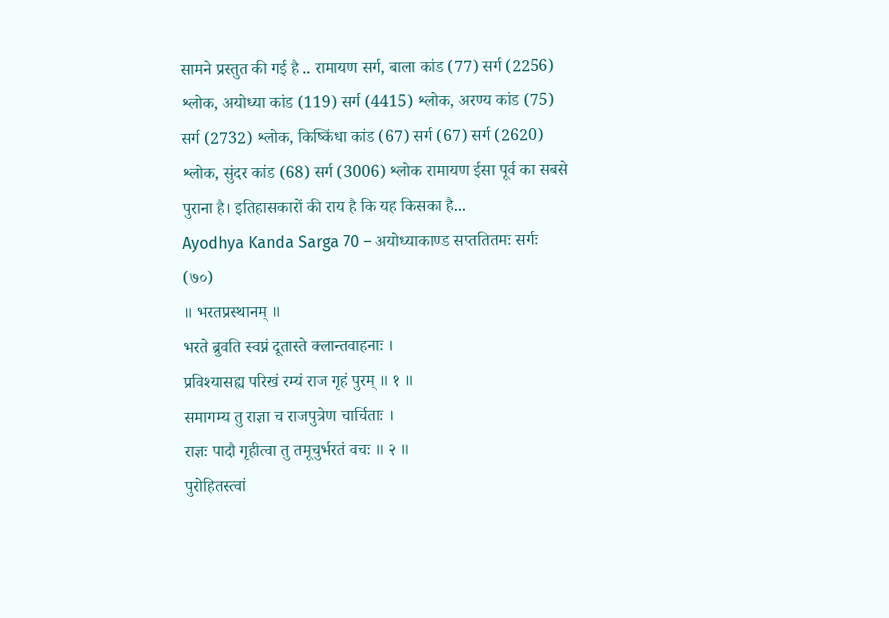सामने प्रस्तुत की गई है .. रामायण सर्ग, बाला कांड (77) सर्ग (2256) श्लोक, अयोध्या कांड (119) सर्ग (4415) श्लोक, अरण्य कांड (75) सर्ग (2732) श्लोक, किष्किंधा कांड (67) सर्ग (67) सर्ग (2620) श्लोक, सुंदर कांड (68) सर्ग (3006) श्लोक रामायण ईसा पूर्व का सबसे पुराना है। इतिहासकारों की राय है कि यह किसका है...
Ayodhya Kanda Sarga 70 – अयोध्याकाण्ड सप्ततितमः सर्गः (७०)
॥ भरतप्रस्थानम् ॥
भरते ब्रुवति स्वप्नं दूतास्ते क्लान्तवाहनाः ।
प्रविश्यासह्य परिखं रम्यं राज गृहं पुरम् ॥ १ ॥
समागम्य तु राज्ञा च राजपुत्रेण चार्चिताः ।
राज्ञः पादौ गृहीत्वा तु तमूचुर्भरतं वचः ॥ २ ॥
पुरोहितस्त्वां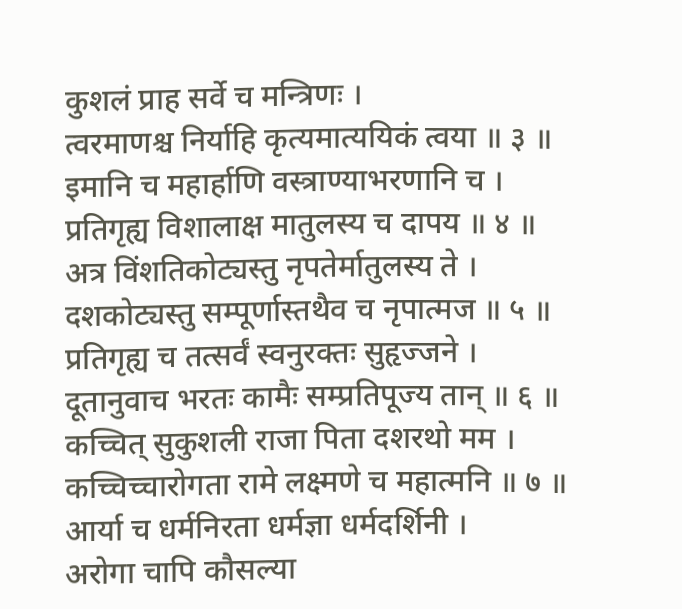कुशलं प्राह सर्वे च मन्त्रिणः ।
त्वरमाणश्च निर्याहि कृत्यमात्ययिकं त्वया ॥ ३ ॥
इमानि च महार्हाणि वस्त्राण्याभरणानि च ।
प्रतिगृह्य विशालाक्ष मातुलस्य च दापय ॥ ४ ॥
अत्र विंशतिकोट्यस्तु नृपतेर्मातुलस्य ते ।
दशकोट्यस्तु सम्पूर्णास्तथैव च नृपात्मज ॥ ५ ॥
प्रतिगृह्य च तत्सर्वं स्वनुरक्तः सुहृज्जने ।
दूतानुवाच भरतः कामैः सम्प्रतिपूज्य तान् ॥ ६ ॥
कच्चित् सुकुशली राजा पिता दशरथो मम ।
कच्चिच्चारोगता रामे लक्ष्मणे च महात्मनि ॥ ७ ॥
आर्या च धर्मनिरता धर्मज्ञा धर्मदर्शिनी ।
अरोगा चापि कौसल्या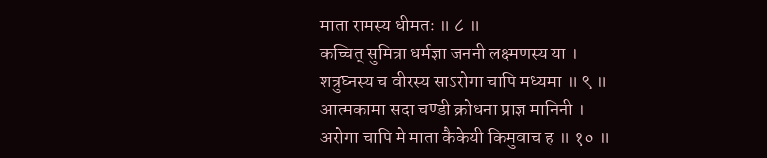माता रामस्य धीमतः ॥ ८ ॥
कच्चित् सुमित्रा धर्मज्ञा जननी लक्ष्मणस्य या ।
शत्रुघ्नस्य च वीरस्य साऽरोगा चापि मध्यमा ॥ ९ ॥
आत्मकामा सदा चण्डी क्रोधना प्राज्ञ मानिनी ।
अरोगा चापि मे माता कैकेयी किमुवाच ह ॥ १० ॥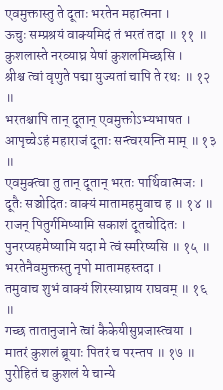एवमुक्तास्तु ते दूताः भरतेन महात्मना ।
ऊचुः सम्प्रश्रयं वाक्यमिदं तं भरतं तदा ॥ ११ ॥
कुशलास्ते नरव्याघ्र येषां कुशलमिच्छसि ।
श्रीश्च त्वां वृणुते पद्मा युज्यतां चापि ते रथः ॥ १२ ॥
भरतश्चापि तान् दूतान् एवमुक्तोऽभ्यभाषत ।
आपृच्चेऽहं महाराजं दूताः सन्त्वरयन्ति माम् ॥ १३ ॥
एवमुक्त्वा तु तान् दूतान् भरतः पार्थिवात्मजः ।
दूतैः सञ्चोदितः वाक्यं मातामहमुवाच ह ॥ १४ ॥
राजन् पितुर्गमिष्यामि सकाशं दूतचोदितः ।
पुनरप्यहमेष्यामि यदा मे त्वं स्मरिष्यसि ॥ १५ ॥
भरतेनैवमुक्तस्तु नृपो मातामहस्तदा ।
तमुवाच शुभं वाक्यं शिरस्याघ्राय राघवम् ॥ १६ ॥
गच्छ तातानुजाने त्वां कैकेयीसुप्रजास्त्वया ।
मातरं कुशलं ब्रूयाः पितरं च परन्तप ॥ १७ ॥
पुरोहितं च कुशलं ये चान्ये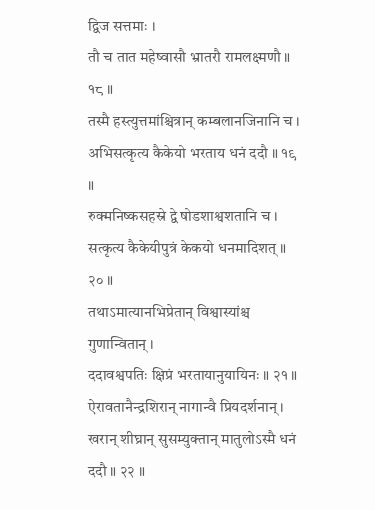द्विज सत्तमाः ।
तौ च तात महेष्वासौ भ्रातरौ रामलक्ष्मणौ ॥ १८ ॥
तस्मै हस्त्युत्तमांश्चित्रान् कम्बलानजिनानि च ।
अभिसत्कृत्य कैकेयो भरताय धनं ददौ ॥ १९ ॥
रुक्मनिष्कसहस्रे द्वे षोडशाश्वशतानि च ।
सत्कृत्य कैकेयीपुत्रं केकयो धनमादिशत् ॥ २० ॥
तथाऽमात्यानभिप्रेतान् विश्वास्यांश्च गुणान्वितान् ।
ददावश्वपतिः क्षिप्रं भरतायानुयायिनः ॥ २१ ॥
ऐरावतानैन्द्रशिरान् नागान्वै प्रियदर्शनान् ।
खरान् शीघ्रान् सुसम्युक्तान् मातुलोऽस्मै धनं ददौ ॥ २२ ॥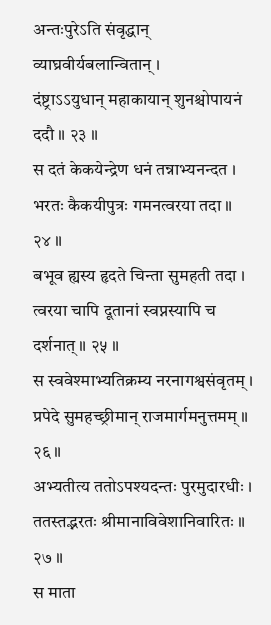अन्तःपुरेऽति संवृद्धान् व्याघ्रवीर्यबलान्वितान् ।
दंष्ट्राऽऽयुधान् महाकायान् शुनश्चोपायनं ददौ ॥ २३ ॥
स दतं केकयेन्द्रेण धनं तन्नाभ्यनन्दत ।
भरतः कैकयीपुत्रः गमनत्वरया तदा ॥ २४ ॥
बभूव ह्यस्य हृदते चिन्ता सुमहती तदा ।
त्वरया चापि दूतानां स्वप्नस्यापि च दर्शनात् ॥ २५ ॥
स स्ववेश्माभ्यतिक्रम्य नरनागश्वसंवृतम् ।
प्रपेदे सुमहच्छ्रीमान् राजमार्गमनुत्तमम् ॥ २६ ॥
अभ्यतीत्य ततोऽपश्यदन्तः पुरमुदारधीः ।
ततस्तद्भरतः श्रीमानाविवेशानिवारितः ॥ २७ ॥
स माता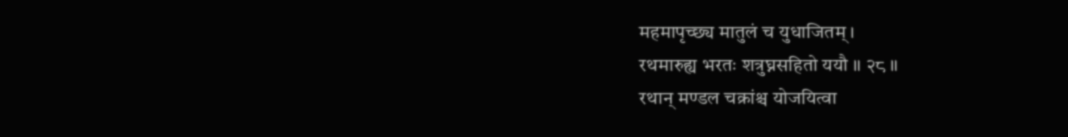महमापृच्छ्य मातुलं च युधाजितम् ।
रथमारुह्य भरतः शत्रुघ्नसहितो ययौ ॥ २८ ॥
रथान् मण्डल चक्रांश्च योजयित्वा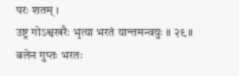परः शतम् ।
उष्ट्र गोऽश्वखरैः भृत्या भरतं यान्तमन्वयुः ॥ २९ ॥
बलेन गुप्तः भरतः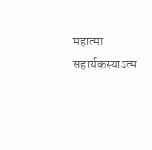महात्मा
सहार्यकस्याऽत्म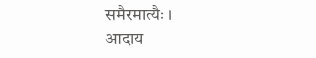समैरमात्यैः ।
आदाय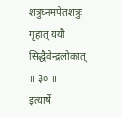शत्रुघ्नमपेतशत्रुः
गृहात् ययौ सिद्धैवेन्द्रलोकात् ॥ ३० ॥
इत्यार्षे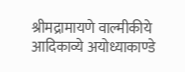श्रीमद्रामायणे वाल्मीकीये आदिकाव्ये अयोध्याकाण्डे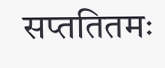सप्ततितमः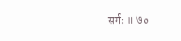सर्गः ॥ ७०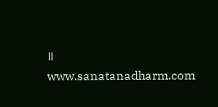॥
www.sanatanadharm.com